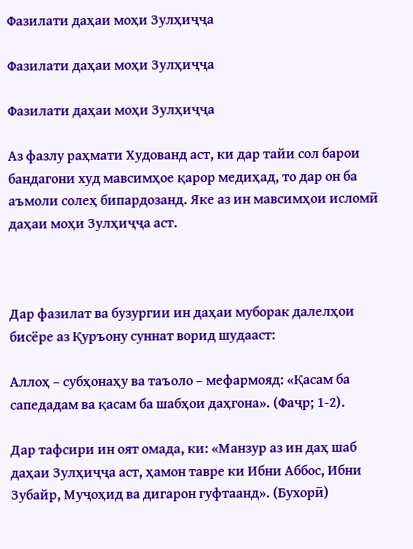Фазилати даҳаи моҳи Зулҳиҷҷа

Фазилати даҳаи моҳи Зулҳиҷҷа

Фазилати даҳаи моҳи Зулҳиҷҷа

Аз фазлу раҳмати Худованд аст, ки дар тайи сол барои бандагони худ мавсимҳое қарор медиҳад, то дар он ба аъмоли солеҳ бипардозанд. Яке аз ин мавсимҳои исломӣ даҳаи моҳи Зулҳиҷҷа аст.



Дар фазилат ва бузургии ин даҳаи муборак далелҳои бисёре аз Қуръону суннат ворид шудааст:

Аллоҳ – субҳонаҳу ва таъоло – мефармояд: «Қасам ба сапедадам ва қасам ба шабҳои даҳгона». (Фаҷр; 1-2).

Дар тафсири ин оят омада, ки: «Манзур аз ин даҳ шаб даҳаи Зулҳиҷҷа аст, ҳамон тавре ки Ибни Аббос, Ибни Зубайр, Муҷоҳид ва дигарон гуфтаанд». (Бухорӣ)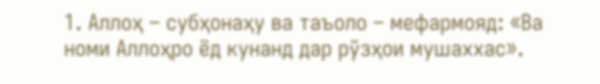1. Аллоҳ – субҳонаҳу ва таъоло – мефармояд: «Ва номи Аллоҳро ёд кунанд дар рўзҳои мушаххас».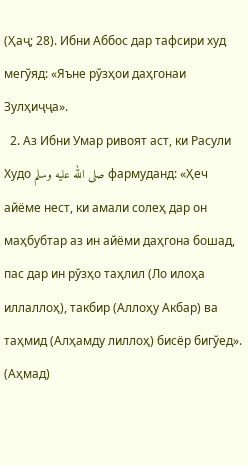(Ҳаҷ; 28). Ибни Аббос дар тафсири худ мегўяд: «Яъне рўзҳои даҳгонаи Зулҳиҷҷа».
  2. Аз Ибни Умар ривоят аст, ки Расули Худо صلى الله عليه وسلم фармуданд: «Ҳеч айёме нест, ки амали солеҳ дар он маҳбубтар аз ин айёми даҳгона бошад, пас дар ин рўзҳо таҳлил (Ло илоҳа иллаллоҳ), такбир (Аллоҳу Акбар) ва таҳмид (Алҳамду лиллоҳ) бисёр бигўед». (Аҳмад)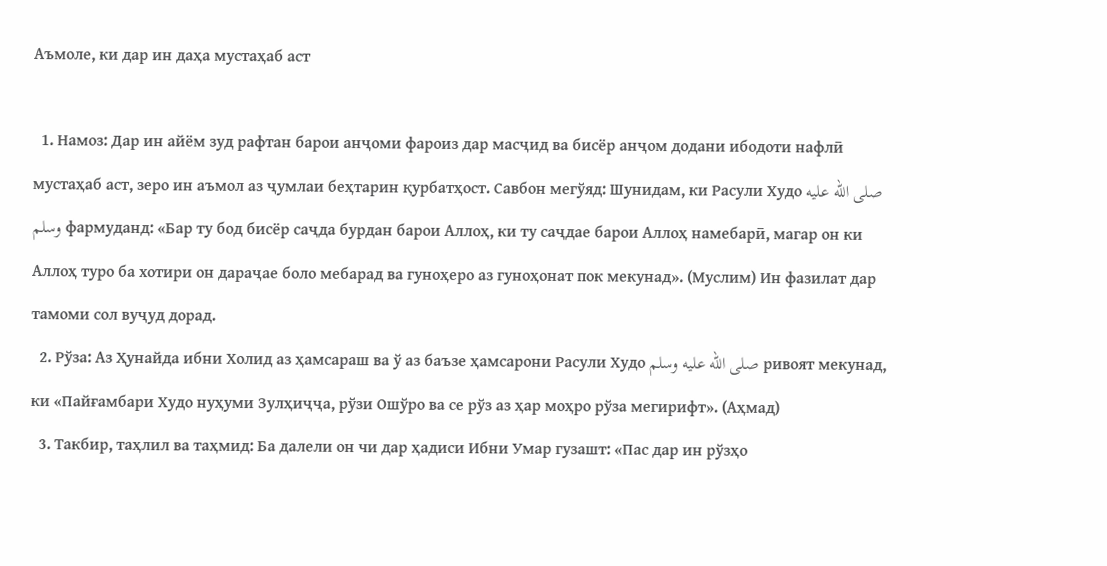Аъмоле, ки дар ин даҳа мустаҳаб аст

  1. Намоз: Дар ин айём зуд рафтан барои анҷоми фароиз дар масҷид ва бисёр анҷом додани ибодоти нафлӣ мустаҳаб аст, зеро ин аъмол аз ҷумлаи беҳтарин қурбатҳост. Савбон мегўяд: Шунидам, ки Расули Худо صلى الله عليه وسلم фармуданд: «Бар ту бод бисёр саҷда бурдан барои Аллоҳ, ки ту саҷдае барои Аллоҳ намебарӣ, магар он ки Аллоҳ туро ба хотири он дараҷае боло мебарад ва гуноҳеро аз гуноҳонат пок мекунад». (Муслим) Ин фазилат дар тамоми сол вуҷуд дорад.
  2. Рўза: Аз Ҳунайда ибни Холид аз ҳамсараш ва ў аз баъзе ҳамсарони Расули Худо صلى الله عليه وسلم ривоят мекунад, ки «Пайғамбари Худо нуҳуми Зулҳиҷҷа, рўзи Ошўро ва се рўз аз ҳар моҳро рўза мегирифт». (Аҳмад)
  3. Такбир, таҳлил ва таҳмид: Ба далели он чи дар ҳадиси Ибни Умар гузашт: «Пас дар ин рўзҳо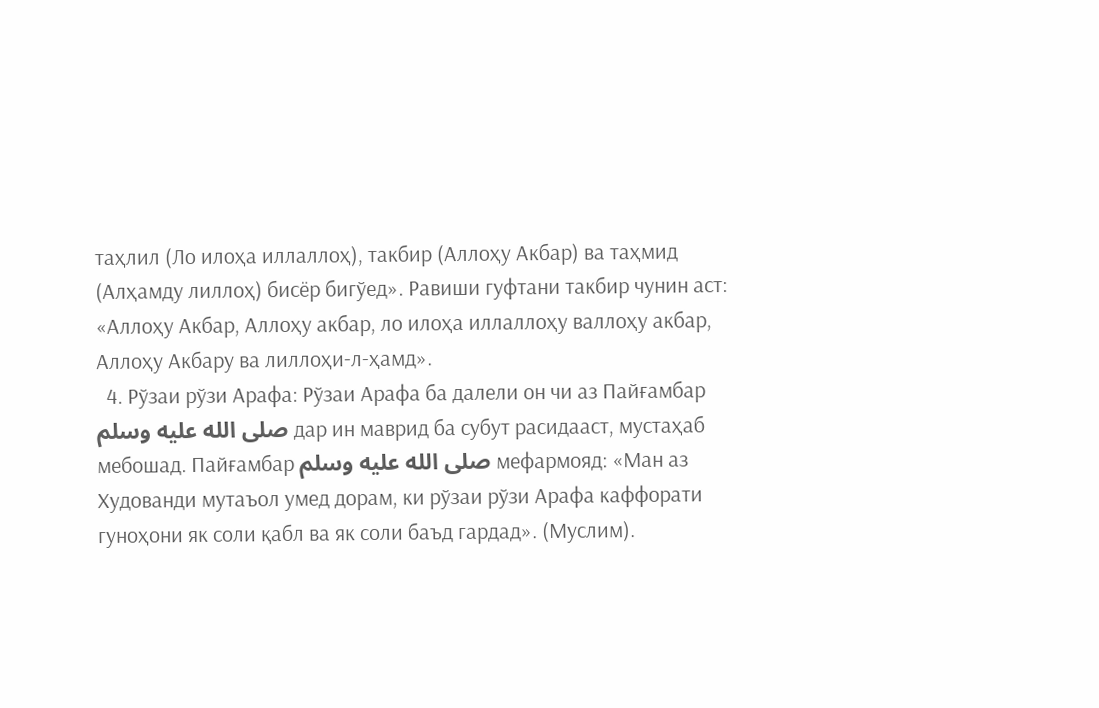таҳлил (Ло илоҳа иллаллоҳ), такбир (Аллоҳу Акбар) ва таҳмид (Алҳамду лиллоҳ) бисёр бигўед». Равиши гуфтани такбир чунин аст: «Аллоҳу Акбар, Аллоҳу акбар, ло илоҳа иллаллоҳу валлоҳу акбар, Аллоҳу Акбару ва лиллоҳи-л-ҳамд».
  4. Рўзаи рўзи Арафа: Рўзаи Арафа ба далели он чи аз Пайғамбар صلى الله عليه وسلم дар ин маврид ба субут расидааст, мустаҳаб мебошад. Пайғамбар صلى الله عليه وسلم мефармояд: «Ман аз Худованди мутаъол умед дорам, ки рўзаи рўзи Арафа каффорати гуноҳони як соли қабл ва як соли баъд гардад». (Муслим).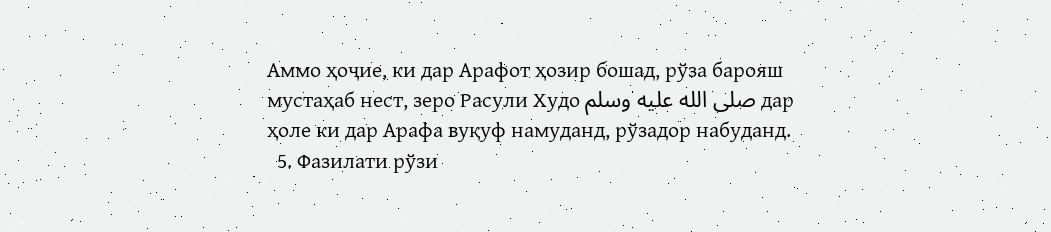Аммо ҳоҷие, ки дар Арафот ҳозир бошад, рўза барояш мустаҳаб нест, зеро Расули Худо صلى الله عليه وسلم дар ҳоле ки дар Арафа вуқуф намуданд, рўзадор набуданд.
  5. Фазилати рўзи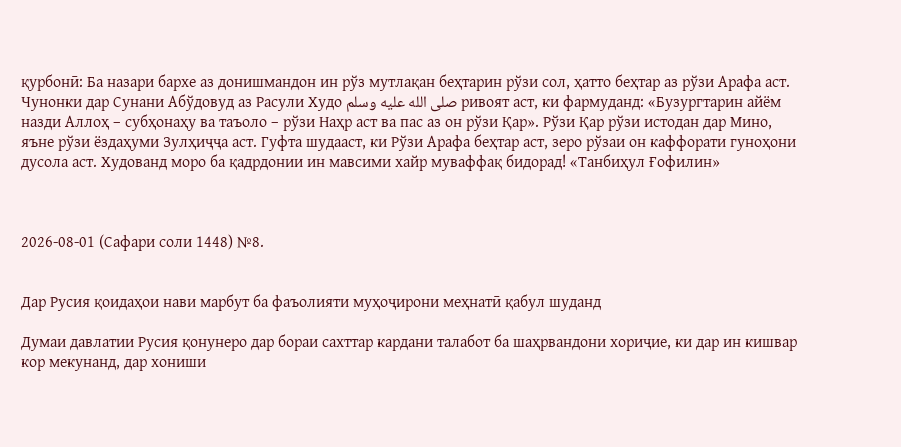қурбонӣ: Ба назари бархе аз донишмандон ин рўз мутлақан беҳтарин рўзи сол, ҳатто беҳтар аз рўзи Арафа аст. Чунонки дар Сунани Абўдовуд аз Расули Худо صلى الله عليه وسلم ривоят аст, ки фармуданд: «Бузургтарин айём назди Аллоҳ – субҳонаҳу ва таъоло – рўзи Наҳр аст ва пас аз он рўзи Қар». Рўзи Қар рўзи истодан дар Мино, яъне рўзи ёздаҳуми Зулҳиҷҷа аст. Гуфта шудааст, ки Рўзи Арафа беҳтар аст, зеро рўзаи он каффорати гуноҳони дусола аст. Худованд моро ба қадрдонии ин мавсими хайр муваффақ бидорад! «Танбиҳул Ғофилин»



2026-08-01 (Сафари соли 1448) №8.


Дар Русия қоидаҳои нави марбут ба фаъолияти муҳоҷирони меҳнатӣ қабул шуданд

Думаи давлатии Русия қонунеро дар бораи сахттар кардани талабот ба шаҳрвандони хориҷие, ки дар ин кишвар кор мекунанд, дар хониши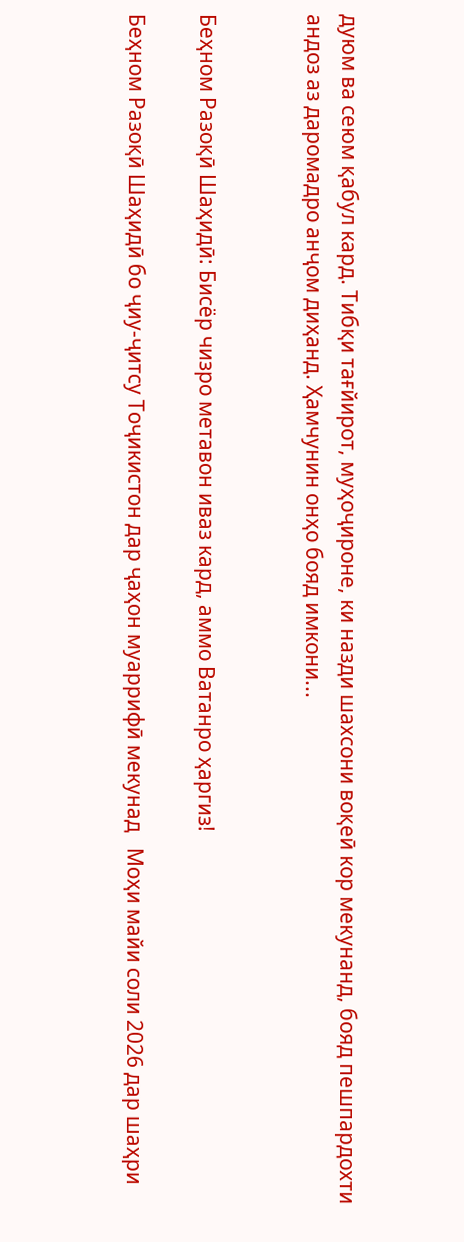дуюм ва сеюм қабул кард. Тибқи тағйирот, муҳоҷироне, ки назди шахсони воқеӣ кор мекунанд, бояд пешпардохти андоз аз даромадро анҷом диҳанд. Ҳамчунин онҳо бояд имкони...


Беҳном Разоқӣ Шаҳидӣ: Бисёр чизро метавон иваз кард, аммо Ватанро ҳаргиз!

Беҳном Разоқӣ Шаҳидӣ бо ҷиу-ҷитсу Тоҷикистон дар ҷаҳон муаррифӣ мекунад   Моҳи майи соли 2026 дар шаҳри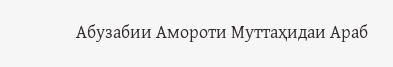Абузабии Амороти Муттаҳидаи Араб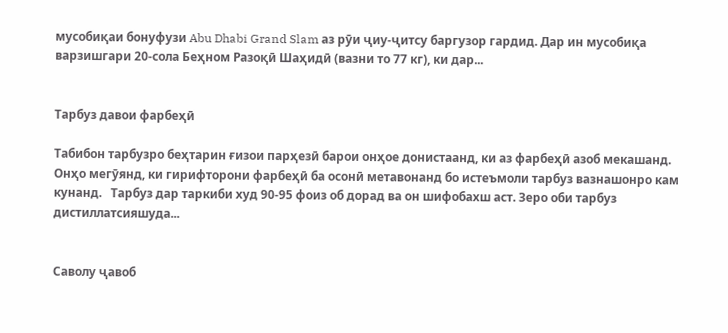мусобиқаи бонуфузи Abu Dhabi Grand Slam аз рӯи ҷиу-ҷитсу баргузор гардид. Дар ин мусобиқа варзишгари 20-сола Беҳном Разоқӣ Шаҳидӣ (вазни то 77 кг), ки дар...


Тарбуз давои фарбеҳӣ

Табибон тарбузро беҳтарин ғизои парҳезӣ барои онҳое донистаанд, ки аз фарбеҳӣ азоб мекашанд. Онҳо мегӯянд, ки гирифторони фарбеҳӣ ба осонӣ метавонанд бо истеъмоли тарбуз вазнашонро кам кунанд.   Тарбуз дар таркиби худ 90-95 фоиз об дорад ва он шифобахш аст. Зеро оби тарбуз дистиллатсияшуда...


Саволу ҷавоб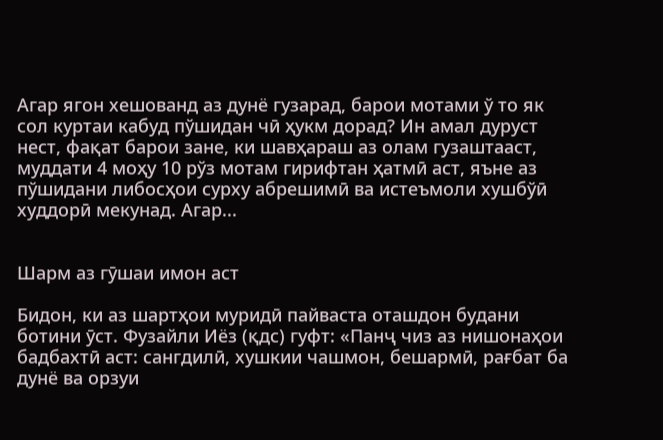Агар ягон хешованд аз дунё гузарад, барои мотами ў то як сол куртаи кабуд пўшидан чӣ ҳукм дорад? Ин амал дуруст нест, фақат барои зане, ки шавҳараш аз олам гузаштааст, муддати 4 моҳу 10 рўз мотам гирифтан ҳатмӣ аст, яъне аз пўшидани либосҳои сурху абрешимӣ ва истеъмоли хушбўӣ худдорӣ мекунад. Агар...


Шарм аз гӯшаи имон аст

Бидон, ки аз шартҳои муридӣ пайваста оташдон будани ботини ӯст. Фузайли Иёз (қдс) гуфт: «Панҷ чиз аз нишонаҳои бадбахтӣ аст: сангдилӣ, хушкии чашмон, бешармӣ, рағбат ба дунё ва орзуи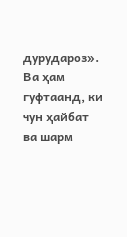дурудароз».   Ва ҳам гуфтаанд, ки чун ҳайбат ва шарм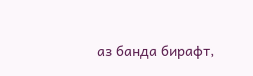аз банда бирафт,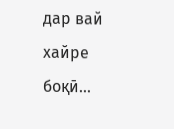дар вай хайре боқӣ...